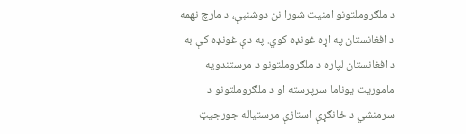د ملګروملتونو امنیت شورا نن دوشنبې، د مارچ نهمه د افغانستان په اړه غونډه کوي. په دې غونډه کې به د افغانستان لپاره د ملګروملتونو د مرستندویه ماموریت یوناما سرپرسته او د ملګروملتونو د سرمنشي د ځانګړې استازې مرستیاله جورجیټ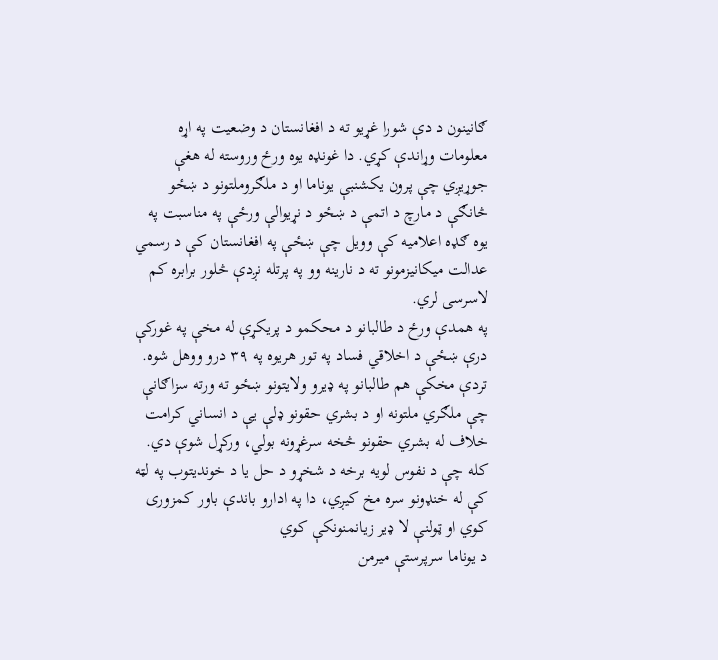ګانینون د دې شورا غړیو ته د افغانستان د وضعیت په اړه معلومات وړاندې کړي. دا غونډه یوه ورځ وروسته له هغې جوړیږي چې پرون یکشنبې یوناما او د ملګروملتونو د ښځو څانګې د مارچ د اتمې د ښځو د نړیوالې ورځې په مناسبت په یوه ګډه اعلامیه کې وویل چې ښځې په افغانستان کې د رسمي عدالت میکانیزمونو ته د نارینه وو په پرتله نږدې څلور برابره کم لاسرسی لري.
په همدې ورځ د طالبانو د محکمو د پریکړې له مخې په غورکې درې ښځې د اخلاقي فساد په تور هریوه په ۳۹ درو ووهل شوه. تردې مخکې هم طالبانو په ډیرو ولایتونو ښځو ته ورته سزاګانې چې ملګري ملتونه او د بشري حقونو ډلې یې د انساني کرامت خلاف له بشري حقونو څخه سرغړونه بولي، ورکړل شوې دي.
کله چې د نفوس لویه برخه د شخړو د حل یا د خوندیتوب په لټه کې له خنډونو سره مخ کیږي، دا په ادارو باندې باور کمزوری کوي او ټولنې لا ډیر زیانمنونکې کوي
د یوناما سرپرستې میرمن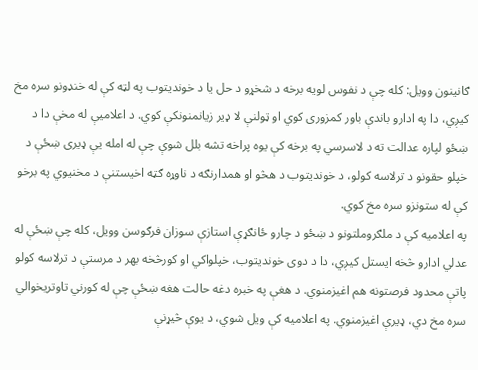ګانینون وویل: کله چې د نفوس لویه برخه د شخړو د حل یا د خوندیتوب په لټه کې له خنډونو سره مخ کیږي، دا په ادارو باندې باور کمزوری کوي او ټولنې لا ډیر زیانمنونکې کوي. د اعلامیې له مخې دا د ښځو لپاره عدالت ته د لاسرسي په برخه کې یوه پراخه تشه بلل شوې چې له امله یې ډیری ښځې د خپلو حقونو د ترلاسه کولو، د خوندیتوب د هڅو او همدارنګه د ناوړه ګټه اخیستنې د مخنیوي په برخو کې له ستونزو سره مخ کوي.
په اعلامیه کې د ملګروملتونو د ښځو د چارو ځانګړې استازې سوزان فرګوسن وویل، کله چې ښځې له عدلي ادارو څخه ایستل کیږي، دا د دوی خوندیتوب، خپلواکي او کورڅخه بهر د مرستې د ترلاسه کولو پاتې محدود فرصتونه هم اغیزمنوي. د هغې په خبره دغه حالت هغه ښځې چې له کورني تاوتریخوالي سره مخ دي، ډیرې اغیزمنوي. په اعلامیه کې ویل شوي، د یوې څیړنې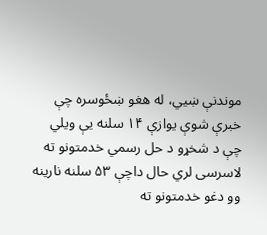موندنې ښیي، له هغو ښځوسره چې خبرې شوې یوازې ۱۴ سلنه یې ویلي چې د شخړو د حل رسمي خدمتونو ته لاسرسی لري حال داچې ۵۳ سلنه نارینه وو دغو خدمتونو ته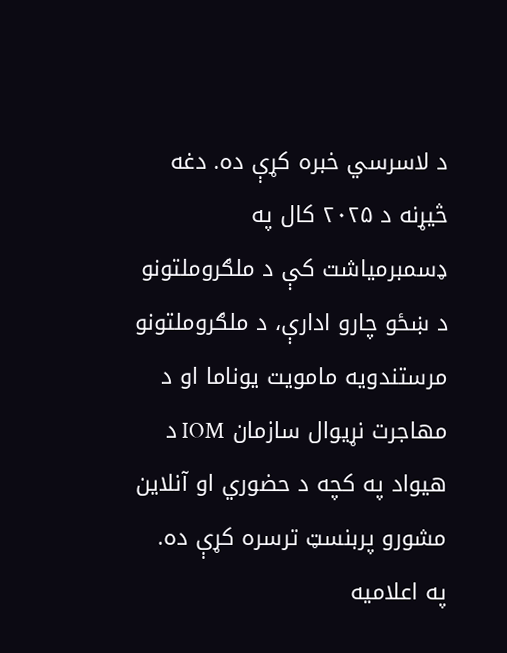د لاسرسي خبره کړې ده. دغه څیړنه د ۲۰۲۵ کال په ډسمبرمیاشت کې د ملګروملتونو د ښځو چارو ادارې، د ملګروملتونو مرستندویه مامویت یوناما او د مهاجرت نړیوال سازمان IOM د هیواد په کچه د حضوري او آنلاین مشورو پربنسټ ترسره کړې ده.
په اعلامیه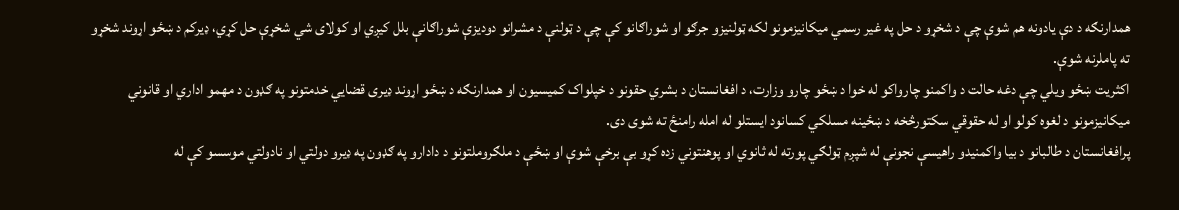همدارنګه د دې یادونه هم شوې چې د شخړو د حل په غیر رسمي میکانیزمونو لکه ټولنیزو جرګو او شوراګانو کې چې د ټولنې د مشرانو دودیزې شوراګانې بلل کیږي او کولای شي شخړې حل کړي، ډیرکم د ښځو اړوند شخړو ته پاملرنه شوې.
اکثریت ښځو ویلي چې دغه حالت د واکمنو چارواکو له خوا د ښځو چارو وزارت، د افغانستان د بشري حقونو د خپلواک کمیسیون او همدارنګه د ښځو اړوند ډیری قضایي خدمتونو په ګډون د مهمو اداري او قانوني میکانیزمونو د لغوه کولو او له حقوقي سکتورڅخه د ښځینه مسلکي کسانود ایستلو له امله رامنځ ته شوی دی.
پرافغانستان د طالبانو د بیا واکمنیدو راهیسې نجونې له شپږم ټولګي پورته له ثانوي او پوهنتوني زده کړو بې برخې شوې او ښځې د ملګروملتونو د دادارو په ګډون په ډیرو دولتي او نادولتي موسسو کې له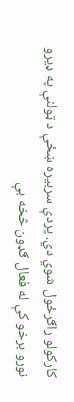کارکولو راګرځول شوي دي. پردې سربیره ښځې د ټولنې په ډیرو نورو برخو کې له فعال ګډون څخه بې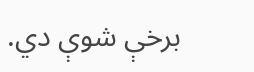برخې شوې دي.